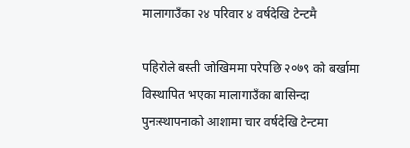मालागाउँका २४ परिवार ४ वर्षदेखि टेन्टमै

पहिरोले बस्ती जोखिममा परेपछि २०७९ को बर्खामा विस्थापित भएका मालागाउँका बासिन्दा पुनःस्थापनाको आशामा चार वर्षदेखि टेन्टमा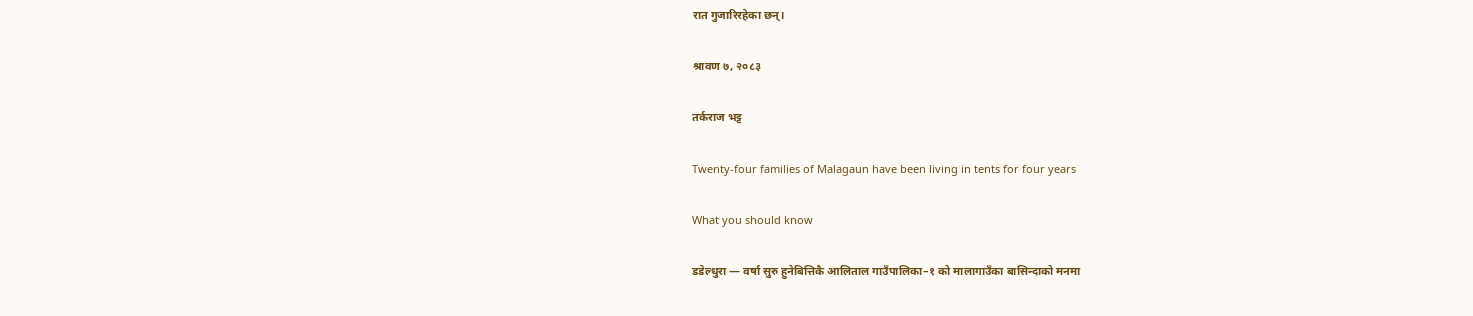रात गुजारिरहेका छन्।

श्रावण ७, २०८३

तर्कराज भट्ट

Twenty-four families of Malagaun have been living in tents for four years

What you should know

डडेल्धुरा — वर्षा सुरु हुनेबित्तिकै आलिताल गाउँपालिका–१ को मालागाउँका बासिन्दाको मनमा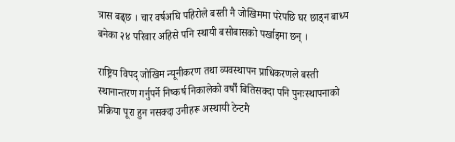त्रास बढ्छ । चार वर्षअघि पहिरोले बस्ती नै जोखिममा परेपछि घर छाड्न बाध्य बनेका २४ परिवार अहिसे पनि स्थायी बसोबासको पर्खाइमा छन् ।

राष्ट्रिय विपद् जोखिम न्यूनीकरण तथा व्यवस्थापन प्राधिकरणले बस्ती स्थानान्तरण गर्नुपर्ने निष्कर्ष निकालेको वर्षौं बितिसक्दा पनि पुनःस्थापनाको प्रक्रिया पूरा हुन नसक्दा उनीहरू अस्थायी टेन्टमै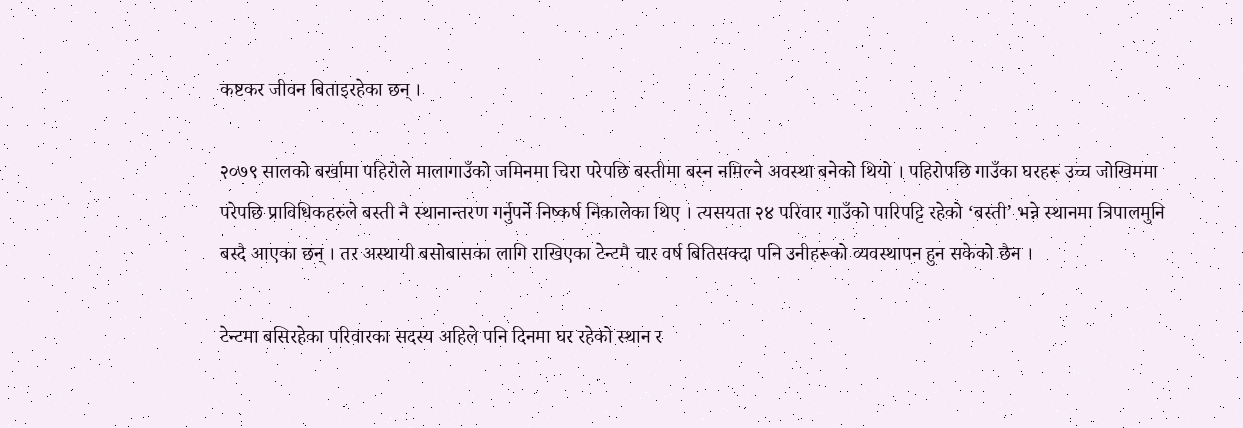कष्टकर जीवन बिताइरहेका छन् ।

२०७९ सालको बर्खामा पहिरोले मालागाउँको जमिनमा चिरा परेपछि बस्तीमा बस्न नमिल्ने अवस्था बनेको थियो । पहिरोपछि गाउँका घरहरू उच्च जोखिममा परेपछि प्राविधिकहरुले बस्ती नै स्थानान्तरण गर्नुपर्ने निष्कर्ष निकालेका थिए । त्यसयता २४ परिवार गाउँको पारिपट्टि रहेको ‘बस्ती’ भन्ने स्थानमा त्रिपालमुनि बस्दै आएका छन् । तर अस्थायी बसोबासका लागि राखिएका टेन्टमै चार वर्ष बितिसक्दा पनि उनीहरूको व्यवस्थापन हुन सकेको छैन ।

टेन्टमा बसिरहेका परिवारका सदस्य अहिले पनि दिनमा घर रहेको स्थान र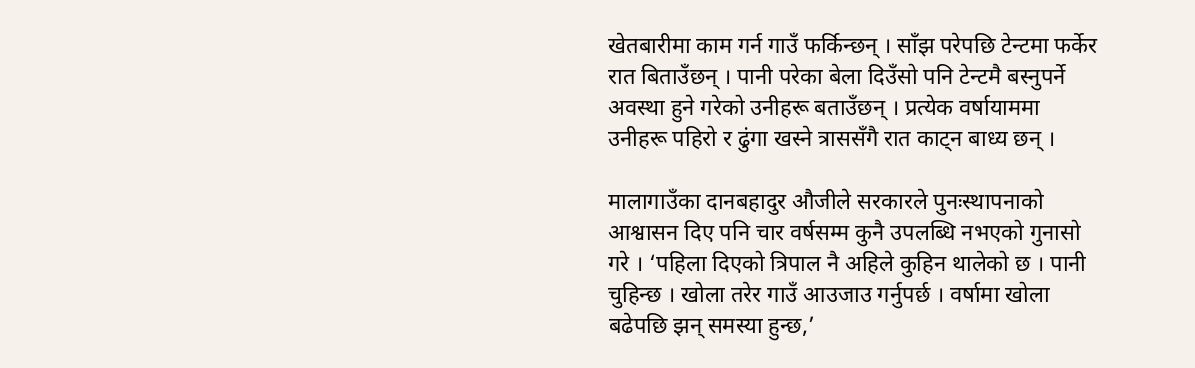खेतबारीमा काम गर्न गाउँ फर्किन्छन् । साँझ परेपछि टेन्टमा फर्केर रात बिताउँछन् । पानी परेका बेला दिउँसो पनि टेन्टमै बस्नुपर्ने अवस्था हुने गरेको उनीहरू बताउँछन् । प्रत्येक वर्षायाममा उनीहरू पहिरो र ढुंगा खस्ने त्राससँगै रात काट्न बाध्य छन् ।

मालागाउँका दानबहादुर औजीले सरकारले पुनःस्थापनाको आश्वासन दिए पनि चार वर्षसम्म कुनै उपलब्धि नभएको गुनासो गरे । ‘पहिला दिएको त्रिपाल नै अहिले कुहिन थालेको छ । पानी चुहिन्छ । खोला तरेर गाउँ आउजाउ गर्नुपर्छ । वर्षामा खोला बढेपछि झन् समस्या हुन्छ,’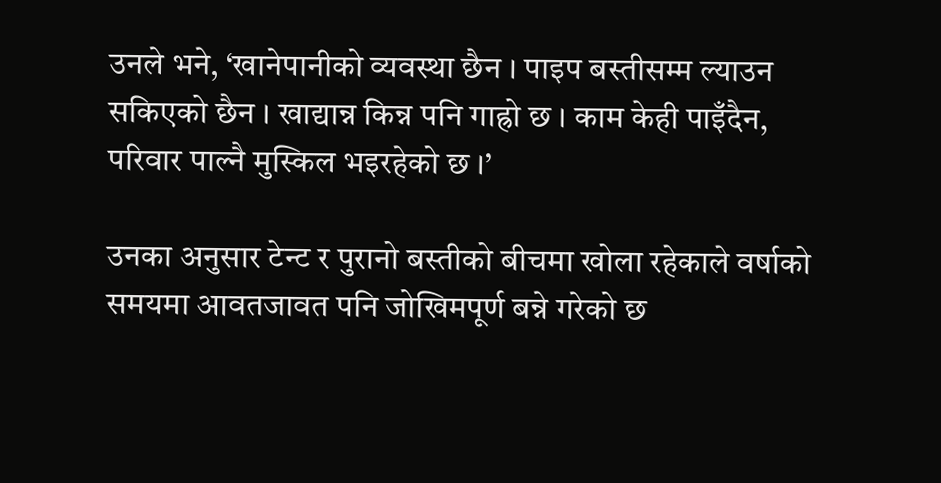उनले भने, ‘खानेपानीको व्यवस्था छैन । पाइप बस्तीसम्म ल्याउन सकिएको छैन । खाद्यान्न किन्न पनि गाह्रो छ । काम केही पाइँदैन, परिवार पाल्नै मुस्किल भइरहेको छ ।’

उनका अनुसार टेन्ट र पुरानो बस्तीको बीचमा खोला रहेकाले वर्षाको समयमा आवतजावत पनि जोखिमपूर्ण बन्ने गरेको छ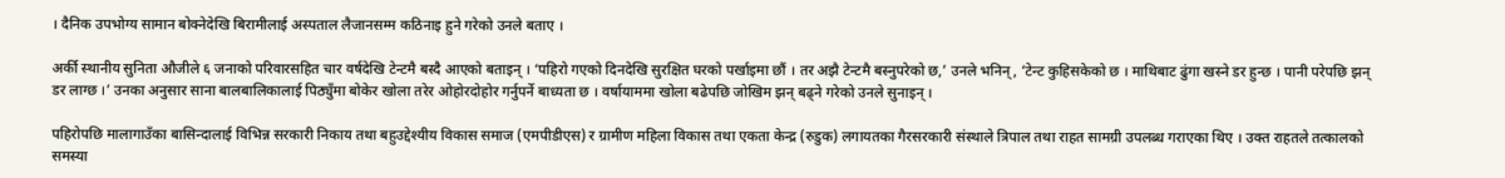। दैनिक उपभोग्य सामान बोक्नेदेखि बिरामीलाई अस्पताल लैजानसम्म कठिनाइ हुने गरेको उनले बताए ।

अर्की स्थानीय सुनिता औजीले ६ जनाको परिवारसहित चार वर्षदेखि टेन्टमै बस्दै आएको बताइन् । ‘पहिरो गएको दिनदेखि सुरक्षित घरको पर्खाइमा छौं । तर अझै टेन्टमै बस्नुपरेको छ,’ उनले भनिन्, ‘टेन्ट कुहिसकेको छ । माथिबाट ढुंगा खस्ने डर हुन्छ । पानी परेपछि झन् डर लाग्छ ।’ उनका अनुसार साना बालबालिकालाई पिठ्युँमा बोकेर खोला तरेर ओहोरदोहोर गर्नुपर्ने बाध्यता छ । वर्षायाममा खोला बढेपछि जोखिम झन् बढ्ने गरेको उनले सुनाइन् ।

पहिरोपछि मालागाउँका बासिन्दालाई विभिन्न सरकारी निकाय तथा बहुउद्देश्यीय विकास समाज (एमपीडीएस) र ग्रामीण महिला विकास तथा एकता केन्द्र (रुडुक) लगायतका गैरसरकारी संस्थाले त्रिपाल तथा राहत सामग्री उपलब्ध गराएका थिए । उक्त राहतले तत्कालको समस्या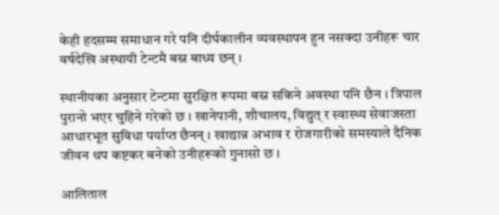केही हदसम्म समाधान गरे पनि दीर्घकालीन व्यवस्थापन हुन नसक्दा उनीहरू चार वर्षदेखि अस्थायी टेन्टमै बस्न बाध्य छन् ।

स्थानीयका अनुसार टेन्टमा सुरक्षित रूपमा बस्न सकिने अवस्था पनि छैन । त्रिपाल पुरानो भएर चुहिने गरेको छ । खानेपानी, शौचालय, विद्युत् र स्वास्थ्य सेवाजस्ता आधारभूत सुविधा पर्याप्त छैनन् । खाद्यान्न अभाव र रोजगारीको समस्याले दैनिक जीवन थप कष्टकर बनेको उनीहरूको गुनासो छ ।

आलिताल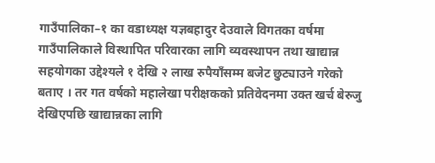गाउँपालिका–१ का वडाध्यक्ष यज्ञबहादुर देउवाले विगतका वर्षमा गाउँपालिकाले विस्थापित परिवारका लागि व्यवस्थापन तथा खाद्यान्न सहयोगका उद्देश्यले १ देखि २ लाख रुपैयाँसम्म बजेट छुट्याउने गरेको बताए । तर गत वर्षको महालेखा परीक्षकको प्रतिवेदनमा उक्त खर्च बेरुजु देखिएपछि खाद्यान्नका लागि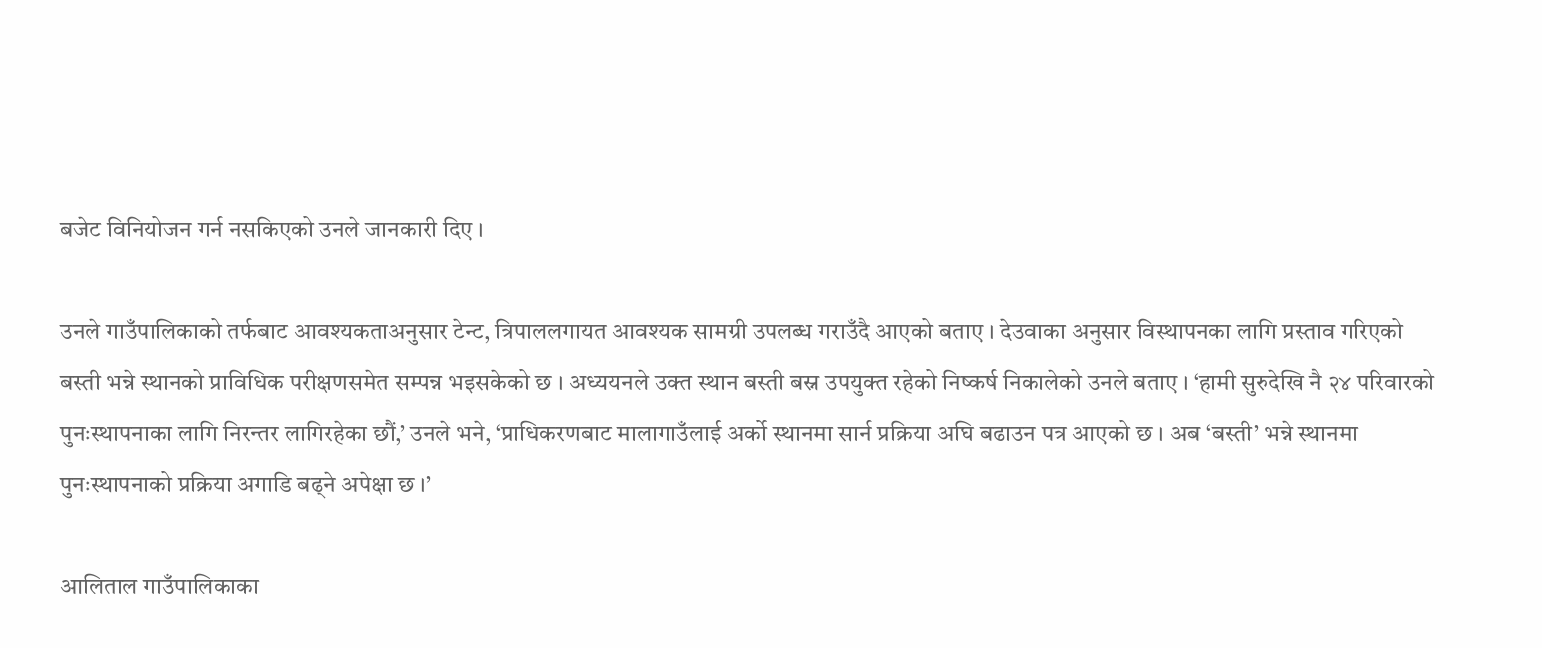बजेट विनियोजन गर्न नसकिएको उनले जानकारी दिए ।

उनले गाउँपालिकाको तर्फबाट आवश्यकताअनुसार टेन्ट, त्रिपाललगायत आवश्यक सामग्री उपलब्ध गराउँदै आएको बताए । देउवाका अनुसार विस्थापनका लागि प्रस्ताव गरिएको बस्ती भन्ने स्थानको प्राविधिक परीक्षणसमेत सम्पन्न भइसकेको छ । अध्ययनले उक्त स्थान बस्ती बस्न उपयुक्त रहेको निष्कर्ष निकालेको उनले बताए । ‘हामी सुरुदेखि नै २४ परिवारको पुनःस्थापनाका लागि निरन्तर लागिरहेका छौं,’ उनले भने, ‘प्राधिकरणबाट मालागाउँलाई अर्को स्थानमा सार्न प्रक्रिया अघि बढाउन पत्र आएको छ । अब ‘बस्ती’ भन्ने स्थानमा पुनःस्थापनाको प्रक्रिया अगाडि बढ्ने अपेक्षा छ ।’

आलिताल गाउँपालिकाका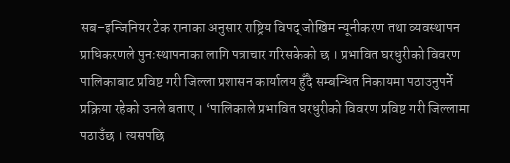सब–इन्जिनियर टेक रानाका अनुसार राष्ट्रिय विपद् जोखिम न्यूनीकरण तथा व्यवस्थापन प्राधिकरणले पुनःस्थापनाका लागि पत्राचार गरिसकेको छ । प्रभावित घरधुरीको विवरण पालिकाबाट प्रविष्ट गरी जिल्ला प्रशासन कार्यालय हुँदै सम्बन्धित निकायमा पठाउनुपर्ने प्रक्रिया रहेको उनले बताए । ‘पालिकाले प्रभावित घरधुरीको विवरण प्रविष्ट गरी जिल्लामा पठाउँछ । त्यसपछि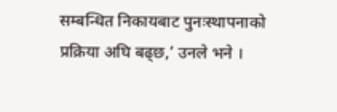सम्बन्धित निकायबाट पुनःस्थापनाको प्रक्रिया अघि बढ्छ,’ उनले भने ।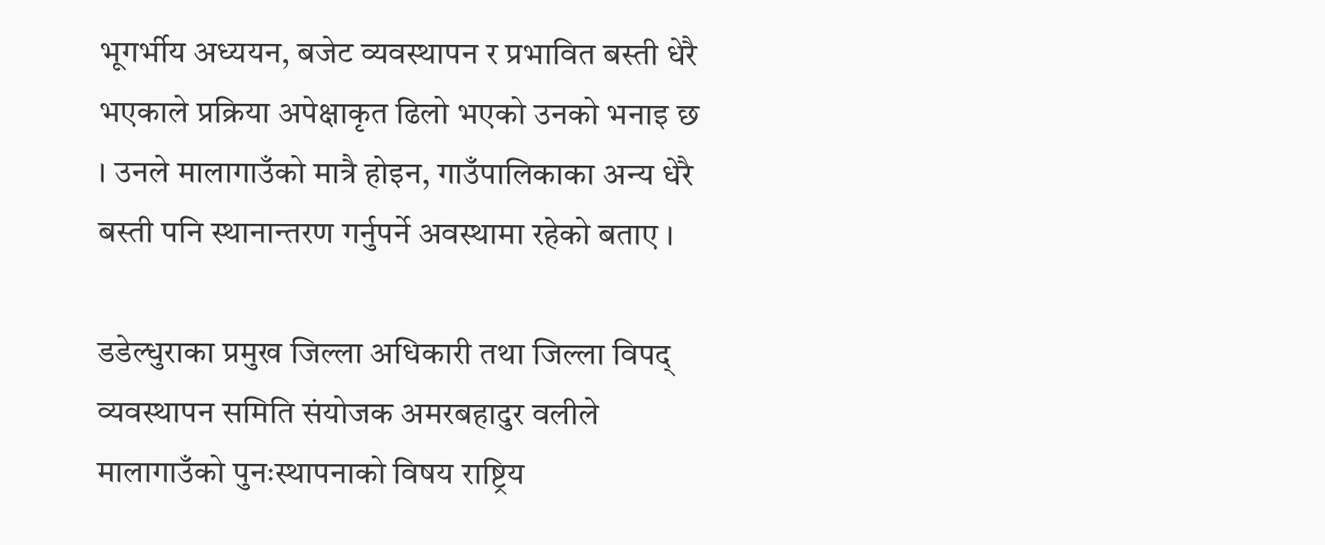भूगर्भीय अध्ययन, बजेट व्यवस्थापन र प्रभावित बस्ती धेरै भएकाले प्रक्रिया अपेक्षाकृत ढिलो भएको उनको भनाइ छ । उनले मालागाउँको मात्रै होइन, गाउँपालिकाका अन्य धेरै बस्ती पनि स्थानान्तरण गर्नुपर्ने अवस्थामा रहेको बताए ।

डडेल्धुराका प्रमुख जिल्ला अधिकारी तथा जिल्ला विपद् व्यवस्थापन समिति संयोजक अमरबहादुर वलीले मालागाउँको पुनःस्थापनाको विषय राष्ट्रिय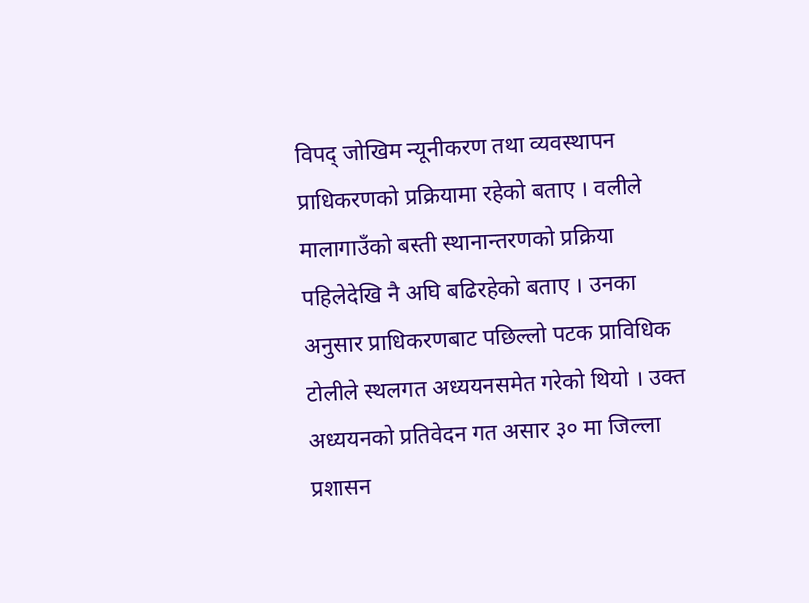विपद् जोखिम न्यूनीकरण तथा व्यवस्थापन प्राधिकरणको प्रक्रियामा रहेको बताए । वलीले मालागाउँको बस्ती स्थानान्तरणको प्रक्रिया पहिलेदेखि नै अघि बढिरहेको बताए । उनका अनुसार प्राधिकरणबाट पछिल्लो पटक प्राविधिक टोलीले स्थलगत अध्ययनसमेत गरेको थियो । उक्त अध्ययनको प्रतिवेदन गत असार ३० मा जिल्ला प्रशासन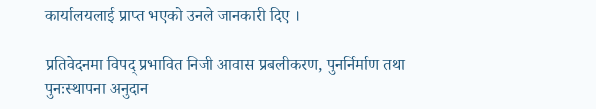कार्यालयलाई प्राप्त भएको उनले जानकारी दिए ।

प्रतिवेदनमा विपद् प्रभावित निजी आवास प्रबलीकरण, पुनर्निर्माण तथा पुनःस्थापना अनुदान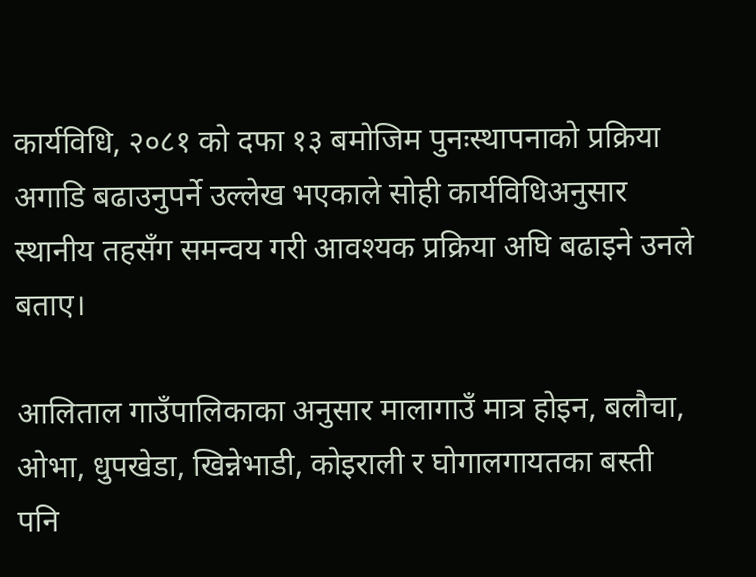कार्यविधि, २०८१ को दफा १३ बमोजिम पुनःस्थापनाको प्रक्रिया अगाडि बढाउनुपर्ने उल्लेख भएकाले सोही कार्यविधिअनुसार स्थानीय तहसँग समन्वय गरी आवश्यक प्रक्रिया अघि बढाइने उनले बताए।

आलिताल गाउँपालिकाका अनुसार मालागाउँ मात्र होइन, बलौचा, ओभा, धुपखेडा, खिन्नेभाडी, कोइराली र घोगालगायतका बस्ती पनि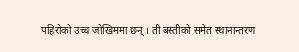पहिरोको उच्च जोखिममा छन् । ती बस्तीको समेत स्थानान्तरण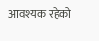आवश्यक रहेको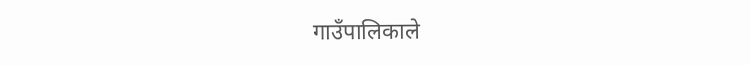गाउँपालिकाले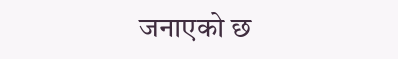जनाएको छ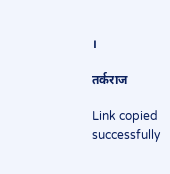।

तर्कराज

Link copied successfully